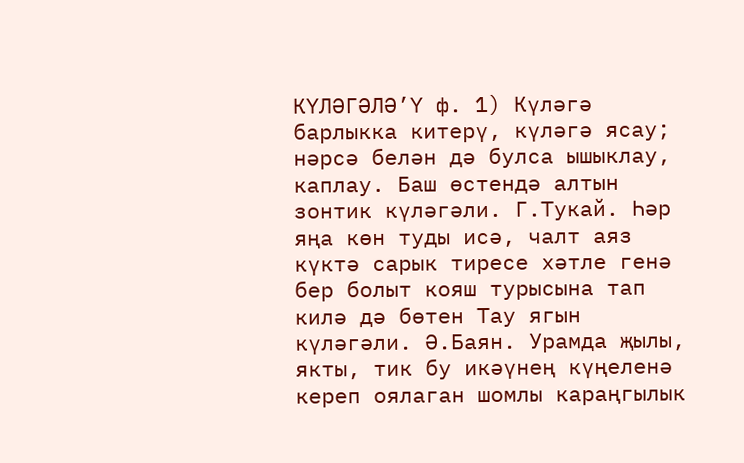КҮЛӘГӘЛӘ’Ү ф. 1) Күләгә барлыкка китерү, күләгә ясау; нәрсә белән дә булса ышыклау, каплау. Баш өстендә алтын зонтик күләгәли. Г.Тукай. Һәр яңа көн туды исә, чалт аяз күктә сарык тиресе хәтле генә бер болыт кояш турысына тап килә дә бөтен Тау ягын күләгәли. Ә.Баян. Урамда җылы, якты, тик бу икәүнең күңеленә кереп оялаган шомлы караңгылык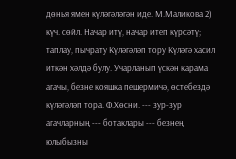дөнья ямен күләгәләгән иде. М.Маликова 2) күч. сөйл. Начар итү, начар итеп күрсәтү; таплау, пычрату Күләгәләп тору Күләгә хасил иткән хәлдә булу. Учарланып үскән карама агачы, безне кояшка пешермичә, өстебездә күләгәләп тора. Ф.Хөсни. --- зур-зур агачларның --- ботаклары --- безнең юлыбызны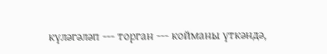күләгәләп --- торган --- койманы үткәндә,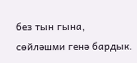без тын гына, сөйләшми генә бардык.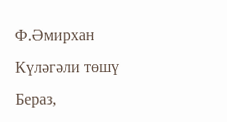Ф.Әмирхан Күләгәли төшү Бераз,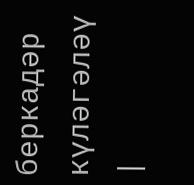беркадәр күләгәләү |